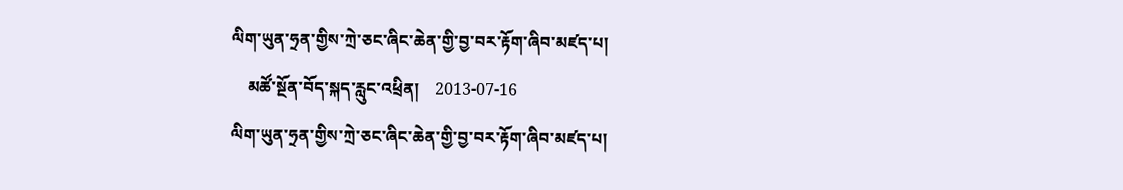ལིག་ཡུན་ཧྲན་གྱིས་ཀྲེ་ཅང་ཞིང་ཆེན་གྱི་བྱ་བར་རྟོག་ཞིབ་མཛད་པ།
    མཚོ་སྔོན་བོད་སྐད་རླུང་འཕྲིན།    2013-07-16
ལིག་ཡུན་ཧྲན་གྱིས་ཀྲེ་ཅང་ཞིང་ཆེན་གྱི་བྱ་བར་རྟོག་ཞིབ་མཛད་པ།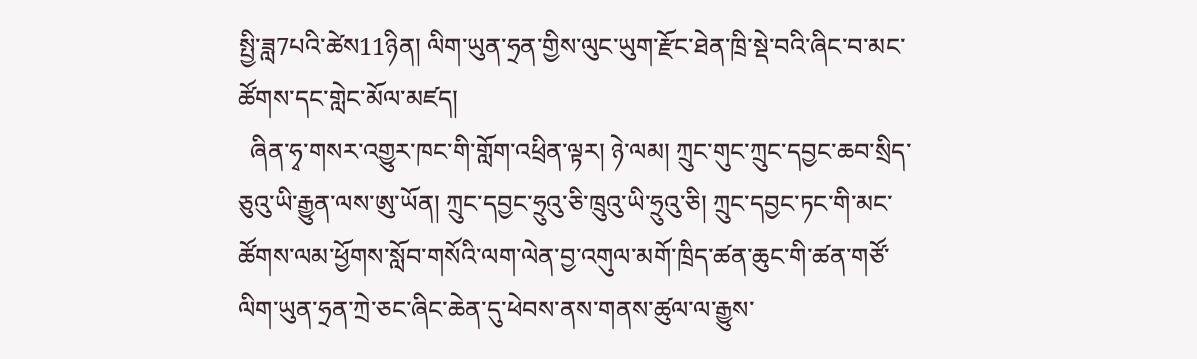སྤྱི་ཟླ7པའི་ཚེས11ཉིན། ལིག་ཡུན་ཧྲན་གྱིས་ལུང་ཡུག་རྫོང་ཐེན་ཁྲི་སྡེ་བའི་ཞིང་བ་མང་ཚོགས་དང་གླེང་མོལ་མཛད།
  ཞིན་ཧྭ་གསར་འགྱུར་ཁང་གི་གློག་འཕྲིན་ལྟར། ཉེ་ལམ། ཀྲུང་གུང་ཀྲུང་དབྱང་ཆབ་སྲིད་ཅུའུ་ཡི་རྒྱུན་ལས་ཨུ་ཡོན། ཀྲུང་དབྱང་ཧྲུའུ་ཅི་ཁྲུའུ་ཡི་ཧྲུའུ་ཅི། ཀྲུང་དབྱང་ཏང་གི་མང་ཚོགས་ལམ་ཕྱོགས་སློབ་གསོའི་ལག་ལེན་བྱ་འགུལ་མགོ་ཁྲིད་ཚན་ཆུང་གི་ཚན་གཙོ་ལིག་ཡུན་ཧྲན་ཀྲེ་ཅང་ཞིང་ཆེན་དུ་ཕེབས་ནས་གནས་ཚུལ་ལ་རྒྱུས་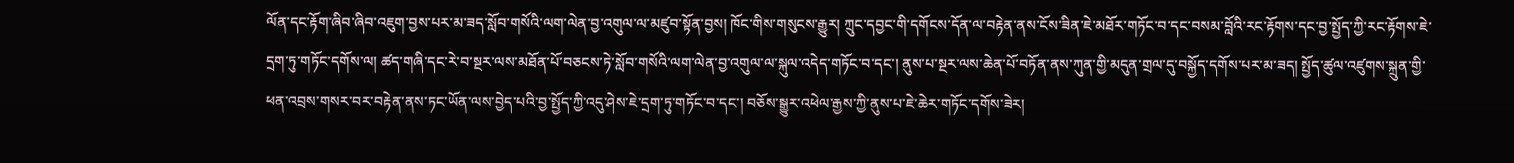ལོན་དང་རྟོག་ཞིབ་ཞིབ་འཇུག་བྱས་པར་མ་ཟད་སློབ་གསོའི་ལག་ལེན་བྱ་འགུལ་ལ་མཛུབ་སྟོན་བྱས། ཁོང་གིས་གསུངས་རྒྱུར། ཀྲུང་དབྱང་གི་དགོངས་དོན་ལ་བརྟེན་ནས་ངོས་ཟིན་ཇེ་མཐོར་གཏོང་བ་དང་བསམ་བློའི་རང་རྟོགས་དང་བྱ་སྤྱོད་ཀྱི་རང་རྟོགས་ཇེ་དྲག་ཏུ་གཏོང་དགོས་ལ། ཚད་གཞི་དང་རེ་བ་སྔར་ལས་མཐོན་པོ་བཅངས་ཏེ་སློབ་གསོའི་ལག་ལེན་བྱ་འགུལ་ལ་སྐུལ་འདེད་གཏོང་བ་དང་། ནུས་པ་སྔར་ལས་ཆེན་པོ་བཏོན་ནས་ཀུན་གྱི་མདུན་གྲལ་དུ་བསྐྱོད་དགོས་པར་མ་ཟད། སྤྱོད་ཚུལ་འཛུགས་སྐྲུན་གྱི་ཕན་འབྲས་གསར་བར་བརྟེན་ནས་ཏང་ཡོན་ལས་བྱེད་པའི་བྱ་སྤྱོད་ཀྱི་འདུ་ཤེས་ཇེ་དྲག་ཏུ་གཏོང་བ་དང་། བཅོས་སྒྱུར་འཕེལ་རྒྱས་ཀྱི་ནུས་པ་ཇེ་ཆེར་གཏོང་དགོས་ཟེར།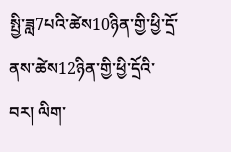སྤྱི་ཟླ7པའི་ཚེས10ཉིན་གྱི་ཕྱི་དྲོ་ནས་ཚེས12ཉིན་གྱི་ཕྱི་དྲོའི་བར། ལིག་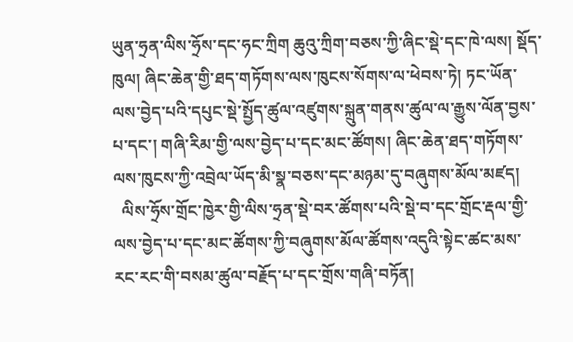ཡུན་ཧྲན་ལིས་ཧྲོས་དང་ཧང་ཀྲིག ཆུའུ་ཀྲིག་བཅས་ཀྱི་ཞིང་སྡེ་དང་ཁེ་ལས། སྡོད་ཁུལ། ཞིང་ཆེན་གྱི་ཐད་གཏོགས་ལས་ཁུངས་སོགས་ལ་ཕེབས་ཏེ། ཏང་ཡོན་ལས་བྱེད་པའི་དཔུང་སྡེ་སྤྱོད་ཚུལ་འཛུགས་སྐྲུན་གནས་ཚུལ་ལ་རྒྱུས་ལོན་བྱས་པ་དང་། གཞི་རིམ་གྱི་ལས་བྱེད་པ་དང་མང་ཚོགས། ཞིང་ཆེན་ཐད་གཏོགས་ལས་ཁུངས་ཀྱི་འབྲེལ་ཡོད་མི་སྣ་བཅས་དང་མཉམ་དུ་བཞུགས་མོལ་མཛད།
  ལིས་ཧྲོས་གྲོང་ཁྱེར་གྱི་ལིས་ཧྲན་སྡེ་བར་ཚོགས་པའི་སྡེ་བ་དང་གྲོང་རྡལ་གྱི་ལས་བྱེད་པ་དང་མང་ཚོགས་ཀྱི་བཞུགས་མོལ་ཚོགས་འདུའི་སྟེང་ཚང་མས་རང་རང་གི་བསམ་ཚུལ་བརྗོད་པ་དང་གྲོས་གཞི་བཏོན།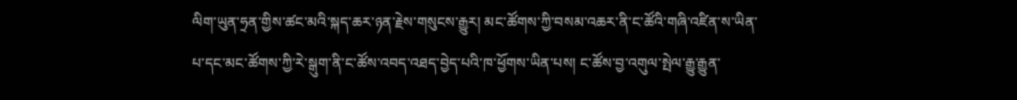ལིག་ཡུན་ཧྲན་གྱིས་ཚང་མའི་སྐད་ཆར་ཉན་རྗེས་གསུངས་རྒྱུར། མང་ཚོགས་ཀྱི་བསམ་འཆར་ནི་ང་ཚོའི་གཞི་འཛིན་ས་ཡིན་པ་དང་མང་ཚོགས་ཀྱི་རེ་སྒུག་ནི་ང་ཚོས་འབད་འཐད་བྱེད་པའི་ཁ་ཕྱོགས་ཡིན་པས། ང་ཚོས་བྱ་འགུལ་སྤེལ་རྒྱུ་རྒྱུན་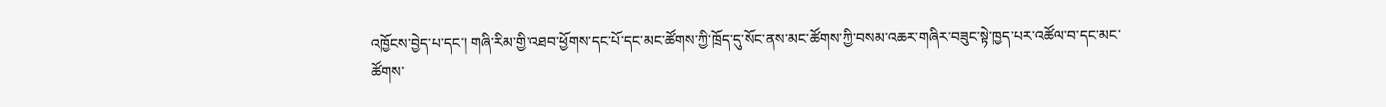འཁྱོངས་བྱེད་པ་དང་། གཞི་རིམ་གྱི་འཐབ་ཕྱོགས་དང་པོ་དང་མང་ཚོགས་ཀྱི་ཁྲོད་དུ་སོང་ནས་མང་ཚོགས་ཀྱི་བསམ་འཆར་གཞིར་བཟུང་སྟེ་ཁྱད་པར་འཚོལ་བ་དང་མང་ཚོགས་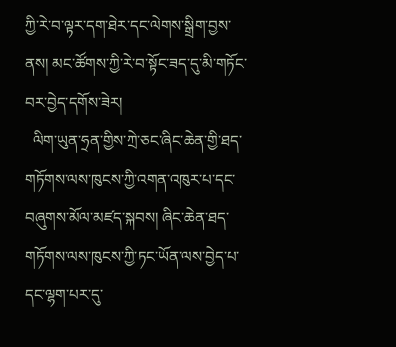ཀྱི་རེ་བ་ལྟར་དག་ཐེར་དང་ལེགས་སྒྲིག་བྱས་ནས། མང་ཚོགས་ཀྱི་རེ་བ་སྟོང་ཟད་དུ་མི་གཏོང་བར་བྱེད་དགོས་ཟེར།
  ལིག་ཡུན་ཧྲན་གྱིས་ཀྲེ་ཅང་ཞིང་ཆེན་གྱི་ཐད་གཏོགས་ལས་ཁུངས་ཀྱི་འགན་འཁུར་པ་དང་བཞུགས་མོལ་མཛད་སྐབས། ཞིང་ཆེན་ཐད་གཏོགས་ལས་ཁུངས་ཀྱི་ཏང་ཡོན་ལས་བྱེད་པ་དང་ལྷག་པར་དུ་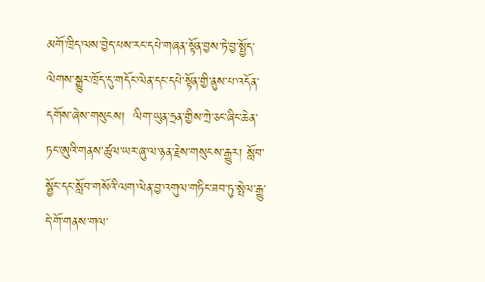མགོ་ཁྲིད་ལས་བྱེད་པས་རང་དཔེ་གཞན་སྟོན་བྱས་ཏེ་བྱ་སྤྱོད་ལེགས་སྒྱུར་ཁྲོད་དུ་གདོང་ལེན་དང་དཔེ་སྟོན་གྱི་ནུས་པ་འདོན་དགོས་ཞེས་གསུངས།  ལིག་ཡུན་ཧྲན་གྱིས་ཀྲེ་ཅང་ཞིང་ཆེན་ཏང་ཨུའི་གནས་ཚུལ་ཡར་ཞུ་ལ་ཉན་རྗེས་གསུངས་རྒྱུར། སློབ་སྦྱོང་དང་སློབ་གསོའི་ལག་ལེན་བྱ་འགུལ་གཏིང་ཟབ་ཏུ་སྤེལ་རྒྱུ་དེ་གོ་གནས་གལ་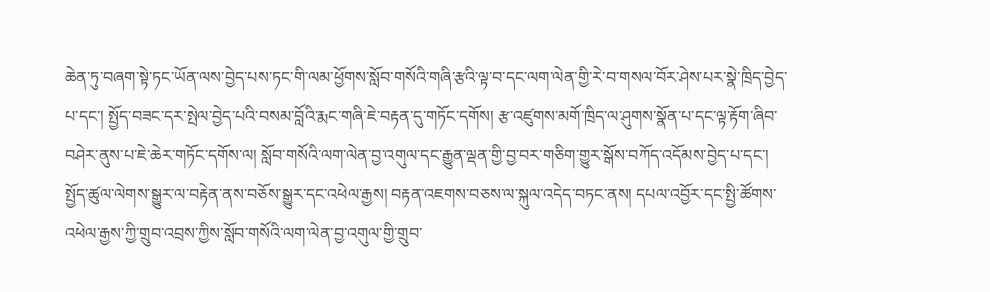ཆེན་ཏུ་བཞག་སྟེ་ཏང་ཡོན་ལས་བྱེད་པས་ཏང་གི་ལམ་ཕྱོགས་སློབ་གསོའི་གཞི་རྩའི་ལྟ་བ་དང་ལག་ལེན་གྱི་རེ་བ་གསལ་བོར་ཤེས་པར་སྣེ་ཁྲིད་བྱེད་པ་དང་། སྤྱོད་བཟང་དར་སྤེལ་བྱེད་པའི་བསམ་བློའི་རྨང་གཞི་ཇེ་བརྟན་དུ་གཏོང་དགོས། རྩ་འཛུགས་མགོ་ཁྲིད་ལ་ཤུགས་སྣོན་པ་དང་ལྟ་རྟོག་ཞིབ་བཤེར་ནུས་པ་ཇེ་ཆེར་གཏོང་དགོས་ལ། སློབ་གསོའི་ལག་ལེན་བྱ་འགུལ་དང་རྒྱུན་ལྡན་གྱི་བྱ་བར་གཅིག་གྱུར་སྒོས་བཀོད་འདོམས་བྱེད་པ་དང་། སྤྱོད་ཚུལ་ལེགས་སྒྱུར་ལ་བརྟེན་ནས་བཅོས་སྒྱུར་དང་འཕེལ་རྒྱས། བརྟན་འཇགས་བཅས་ལ་སྐུལ་འདེད་བཏང་ནས། དཔལ་འབྱོར་དང་སྤྱི་ཚོགས་འཕེལ་རྒྱས་ཀྱི་གྲུབ་འབྲས་ཀྱིས་སློབ་གསོའི་ལག་ལེན་བྱ་འགུལ་གྱི་གྲུབ་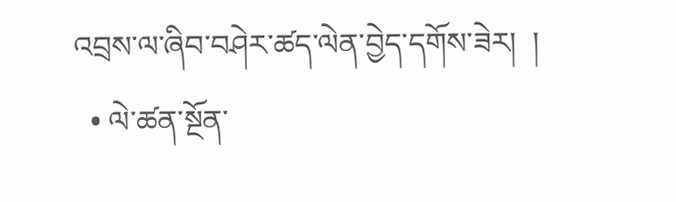འབྲས་ལ་ཞིབ་བཤེར་ཚད་ལེན་བྱེད་དགོས་ཟེར།  །
  • ལེ་ཚན་སྔོན་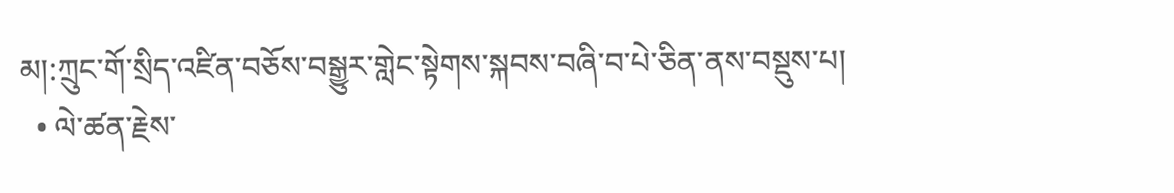མ།:ཀྲུང་གོ་སྲིད་འཛིན་བཅོས་བསྒྱུར་གླེང་སྟེགས་སྐབས་བཞི་བ་པེ་ཅིན་ནས་བསྡུས་པ།
  • ལེ་ཚན་རྗེས་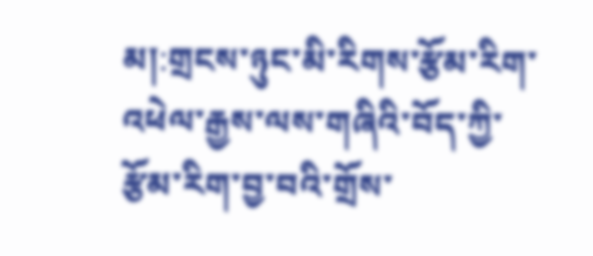མ།:གྲངས་ཉུང་མི་རིགས་རྩོམ་རིག་འཕེལ་རྒྱས་ལས་གཞིའི་བོད་ཀྱི་རྩོམ་རིག་བྱ་བའི་གྲོས་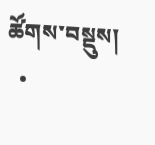ཚོགས་བསྡུས།
  •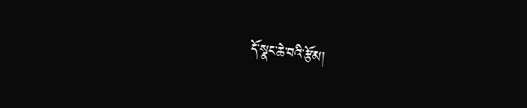དོ་སྣང་ཆེ་བའི་རྩོམ།